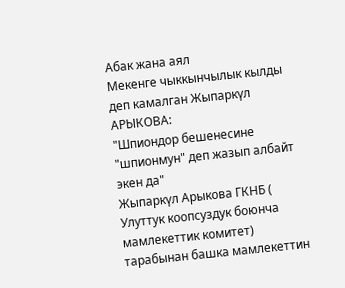Абак жана аял
Мекенге чыккынчылык кылды деп камалган Жыпаркүл АРЫКОВА:
"Шпиондор бешенесине "шпионмун" деп жазып албайт экен да"
Жыпаркүл Арыкова ГКНБ ( Улуттук коопсуздук боюнча мамлекеттик комитет) тарабынан башка мамлекеттин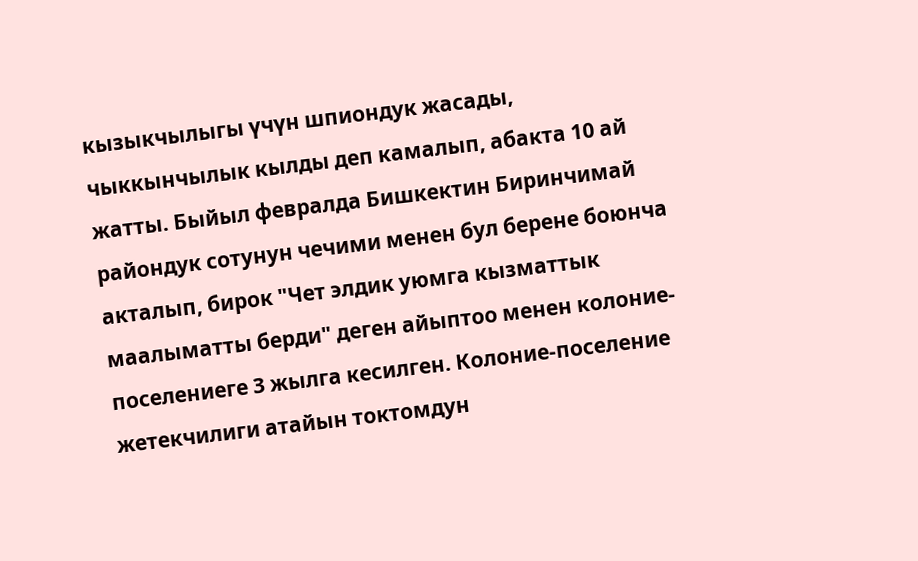кызыкчылыгы үчүн шпиондук жасады, чыккынчылык кылды деп камалып, абакта 10 ай жатты. Быйыл февралда Бишкектин Биринчимай райондук сотунун чечими менен бул берене боюнча акталып, бирок "Чет элдик уюмга кызматтык маалыматты берди" деген айыптоо менен колоние-поселениеге 3 жылга кесилген. Колоние-поселение жетекчилиги атайын токтомдун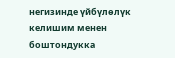негизинде үйбүлөлүк келишим менен боштондукка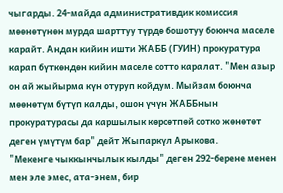чыгарды. 24-майда административдик комиссия мөөнөтүнөн мурда шарттуу түрдө бошотуу боюнча маселе карайт. Андан кийин ишти ЖАББ (ГУИН) прокуратура карап бүткөндөн кийин маселе сотто каралат. "Мен азыр он ай жыйырма күн отуруп койдум. Мыйзам боюнча мөөнөтүм бүтүп калды, ошон үчүн ЖАББнын прокуратурасы да каршылык көрсөтпөй сотко жөнөтөт деген үмүтүм бар" дейт Жыпаркүл Арыкова.
"Мекенге чыккынчылык кылды" деген 292-берене менен мен эле эмес, ата-энем, бир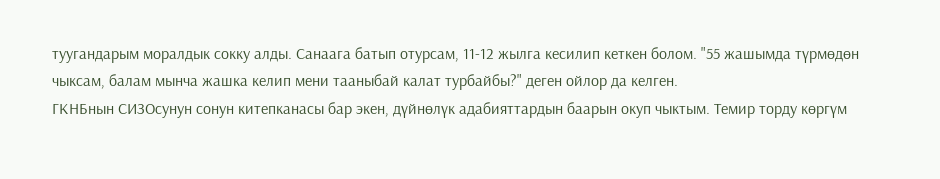туугандарым моралдык сокку алды. Санаага батып отурсам, 11-12 жылга кесилип кеткен болом. "55 жашымда түрмөдөн чыксам, балам мынча жашка келип мени тааныбай калат турбайбы?" деген ойлор да келген.
ГКНБнын СИЗОсунун сонун китепканасы бар экен, дүйнөлүк адабияттардын баарын окуп чыктым. Темир торду көргүм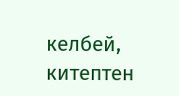келбей, китептен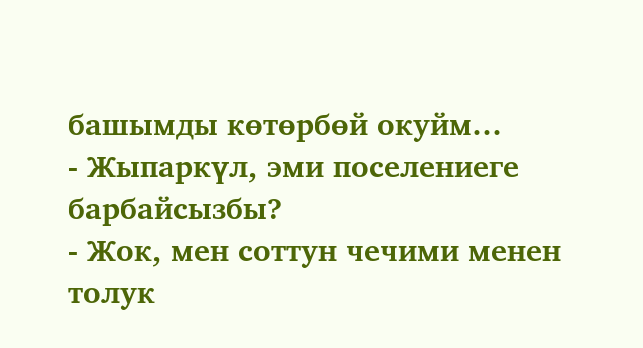башымды көтөрбөй окуйм…
- Жыпаркүл, эми поселениеге барбайсызбы?
- Жок, мен соттун чечими менен толук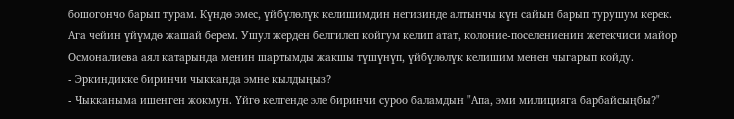бошогончо барып турам. Күндө эмес, үйбүлөлүк келишимдин негизинде алтынчы күн сайын барып турушум керек. Ага чейин үйүмдө жашай берем. Ушул жерден белгилеп койгум келип атат, колоние-поселениенин жетекчиси майор Осмоналиева аял катарында менин шартымды жакшы түшүнүп, үйбүлөлүк келишим менен чыгарып койду.
- Эркиндикке биринчи чыкканда эмне кылдыңыз?
- Чыкканыма ишенген жокмун. Үйгө келгенде эле биринчи суроо баламдын "Апа, эми милицияга барбайсыңбы?"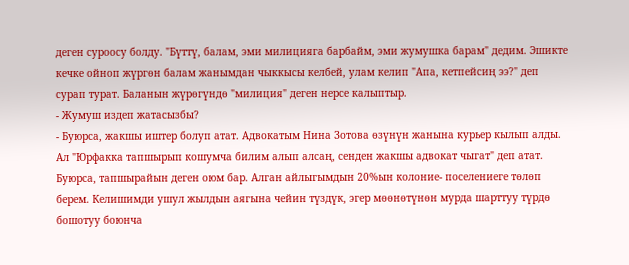деген суроосу болду. "Бүттү, балам, эми милицияга барбайм, эми жумушка барам" дедим. Эшикте кечке ойноп жүргөн балам жанымдан чыккысы келбей, улам келип "Апа, кетпейсиң ээ?" деп сурап турат. Баланын жүрөгүндө "милиция" деген нерсе калыптыр.
- Жумуш издеп жатасызбы?
- Буюрса, жакшы иштер болуп атат. Адвокатым Нина Зотова өзүнүн жанына курьер кылып алды. Ал "Юрфакка тапшырып кошумча билим алып алсаң, сенден жакшы адвокат чыгат" деп атат. Буюрса, тапшырайын деген оюм бар. Алган айлыгымдын 20%ын колоние- поселениеге төлөп берем. Келишимди ушул жылдын аягына чейин түздүк, эгер мөөнөтүнөн мурда шарттуу түрдө бошотуу боюнча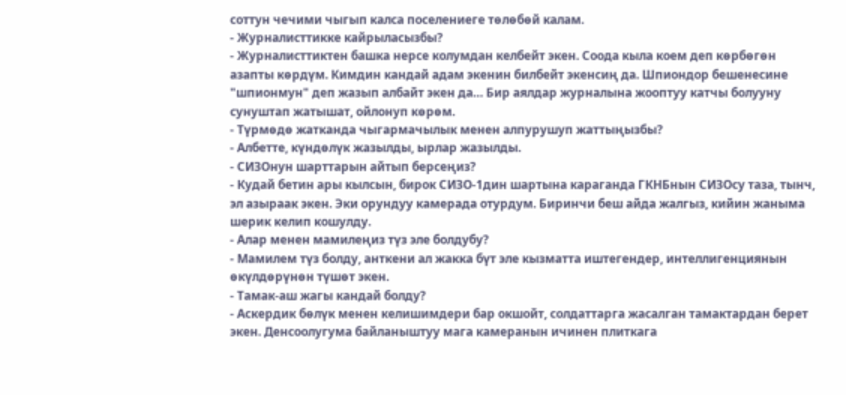соттун чечими чыгып калса поселениеге төлөбөй калам.
- Журналисттикке кайрыласызбы?
- Журналисттиктен башка нерсе колумдан келбейт экен. Соода кыла коем деп көрбөгөн азапты көрдүм. Кимдин кандай адам экенин билбейт экенсиң да. Шпиондор бешенесине "шпионмун" деп жазып албайт экен да… Бир аялдар журналына жооптуу катчы болууну сунуштап жатышат, ойлонуп көрөм.
- Түрмөдө жатканда чыгармачылык менен алпурушуп жаттыңызбы?
- Албетте, күндөлүк жазылды, ырлар жазылды.
- СИЗОнун шарттарын айтып берсеңиз?
- Кудай бетин ары кылсын, бирок СИЗО-1дин шартына караганда ГКНБнын СИЗОсу таза, тынч, эл азыраак экен. Эки орундуу камерада отурдум. Биринчи беш айда жалгыз, кийин жаныма шерик келип кошулду.
- Алар менен мамилеңиз түз эле болдубу?
- Мамилем түз болду, анткени ал жакка бүт эле кызматта иштегендер, интеллигенциянын өкүлдөрүнөн түшөт экен.
- Тамак-аш жагы кандай болду?
- Аскердик бөлүк менен келишимдери бар окшойт, солдаттарга жасалган тамактардан берет экен. Денсоолугума байланыштуу мага камеранын ичинен плиткага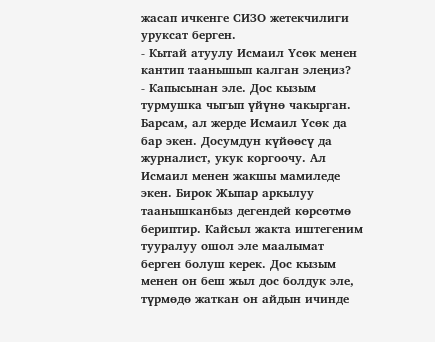жасап ичкенге СИЗО жетекчилиги уруксат берген.
- Кытай атуулу Исмаил Үсөк менен кантип таанышып калган элеңиз?
- Капысынан эле. Дос кызым турмушка чыгып үйүнө чакырган. Барсам, ал жерде Исмаил Үсөк да бар экен. Досумдун күйөөсү да журналист, укук коргоочу. Ал Исмаил менен жакшы мамиледе экен. Бирок Жыпар аркылуу таанышканбыз дегендей көрсөтмө бериптир. Кайсыл жакта иштегеним тууралуу ошол эле маалымат берген болуш керек. Дос кызым менен он беш жыл дос болдук эле, түрмөдө жаткан он айдын ичинде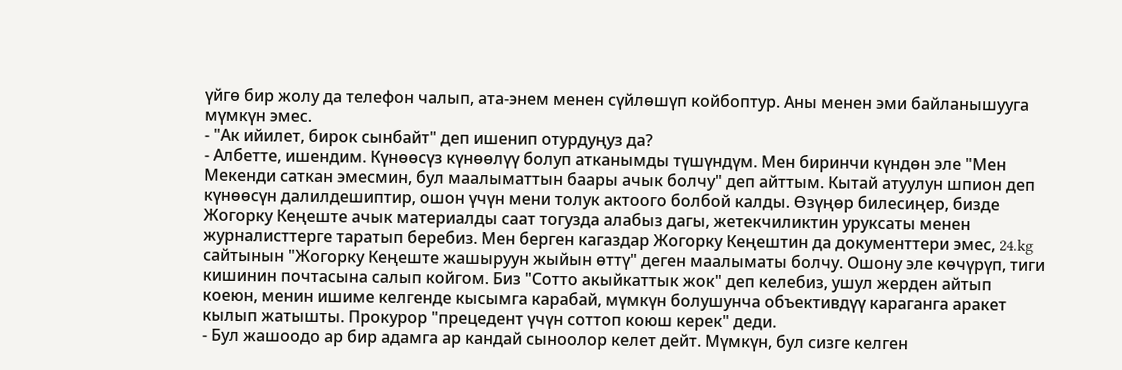үйгө бир жолу да телефон чалып, ата-энем менен сүйлөшүп койбоптур. Аны менен эми байланышууга мүмкүн эмес.
- "Ак ийилет, бирок сынбайт" деп ишенип отурдуңуз да?
- Албетте, ишендим. Күнөөсүз күнөөлүү болуп атканымды түшүндүм. Мен биринчи күндөн эле "Мен Мекенди саткан эмесмин, бул маалыматтын баары ачык болчу" деп айттым. Кытай атуулун шпион деп күнөөсүн далилдешиптир, ошон үчүн мени толук актоого болбой калды. Өзүңөр билесиңер, бизде Жогорку Кеңеште ачык материалды саат тогузда алабыз дагы, жетекчиликтин уруксаты менен журналисттерге таратып беребиз. Мен берген кагаздар Жогорку Кеңештин да документтери эмес, 24.kg сайтынын "Жогорку Кеңеште жашыруун жыйын өттү" деген маалыматы болчу. Ошону эле көчүрүп, тиги кишинин почтасына салып койгом. Биз "Сотто акыйкаттык жок" деп келебиз, ушул жерден айтып коеюн, менин ишиме келгенде кысымга карабай, мүмкүн болушунча объективдүү караганга аракет кылып жатышты. Прокурор "прецедент үчүн соттоп коюш керек" деди.
- Бул жашоодо ар бир адамга ар кандай сыноолор келет дейт. Мүмкүн, бул сизге келген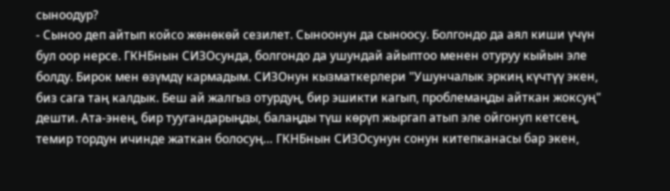сыноодур?
- Сыноо деп айтып койсо жөнөкөй сезилет. Сыноонун да сыноосу. Болгондо да аял киши үчүн бул оор нерсе. ГКНБнын СИЗОсунда, болгондо да ушундай айыптоо менен отуруу кыйын эле болду. Бирок мен өзүмдү кармадым. СИЗОнун кызматкерлери "Ушунчалык эркиң күчтүү экен, биз сага таң калдык. Беш ай жалгыз отурдуң, бир эшикти кагып, проблемаңды айткан жоксуң" дешти. Ата-энең, бир туугандарыңды, балаңды түш көрүп жыргап атып эле ойгонуп кетсең, темир тордун ичинде жаткан болосуң… ГКНБнын СИЗОсунун сонун китепканасы бар экен,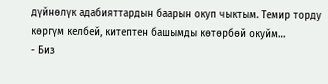дүйнөлүк адабияттардын баарын окуп чыктым. Темир торду көргүм келбей, китептен башымды көтөрбөй окуйм…
- Биз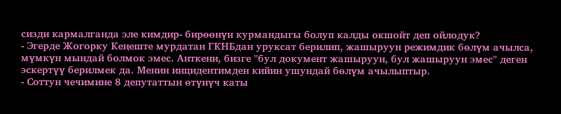сизди кармалганда эле кимдир- бирөөнүн курмандыгы болуп калды окшойт деп ойлодук?
- Эгерде Жогорку Кеңеште мурдатан ГКНБдан уруксат берилип, жашыруун режимдик бөлүм ачылса, мүмкүн мындай болмок эмес. Анткени, бизге "бул документ жашыруун, бул жашыруун эмес" деген эскертүү берилмек да. Менин инцидентимден кийин ушундай бөлүм ачылыптыр.
- Соттун чечимине 8 депутаттын өтүнүч каты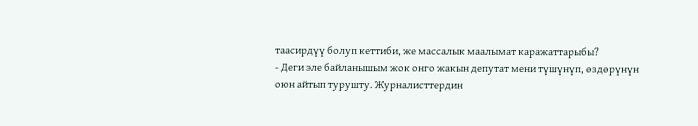таасирдүү болуп кеттиби, же массалык маалымат каражаттарыбы?
- Деги эле байланышым жок онго жакын депутат мени түшүнүп, өздөрүнүн оюн айтып турушту. Журналисттердин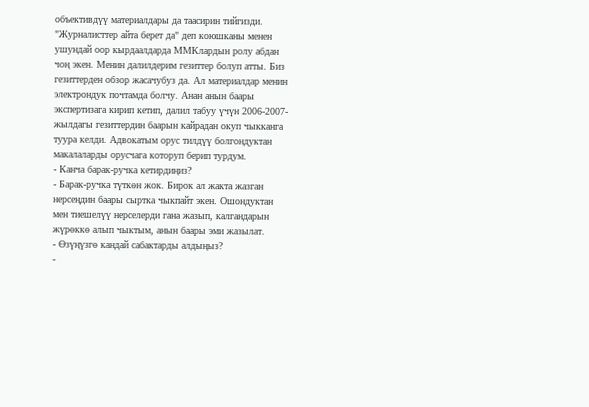объективдүү материалдары да таасирин тийгизди. "Журналисттер айта берет да" деп коюшканы менен ушундай оор кырдаалдарда ММКлардын ролу абдан чоң экен. Менин далилдерим гезиттер болуп атты. Биз гезиттерден обзор жасачубуз да. Ал материалдар менин электрондук почтамда болчу. Анан анын баары экспертизага кирип кетип, далил табуу үчүн 2006-2007-жылдагы гезиттердин баарын кайрадан окуп чыкканга туура келди. Адвокатым орус тилдүү болгондуктан макалаларды орусчага которуп берип турдум.
- Канча барак-ручка кетирдиңиз?
- Барак-ручка түткөн жок. Бирок ал жакта жазган нерсеңдин баары сыртка чыкпайт экен. Ошондуктан мен тиешелүү нерселерди гана жазып, калгандарын жүрөккө алып чыктым, анын баары эми жазылат.
- Өзүңүзгө кандай сабактарды алдыңыз?
-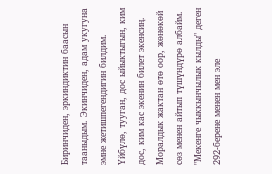Биринчиден, эркиндиктин баасын тааныдым. Экинчиден, адам укугуна эмне жетишпегендигин билдим. Үйбүлө, тууган, дос ыйыктыгын, ким дос, ким кас экенин билет экенсиң. Моралдык жактан өтө оор, жөнөкөй сөз менен айтып түшүндүрө албайм. "Мекенге чыккынчылык кылды" деген 292-берене менен мен эле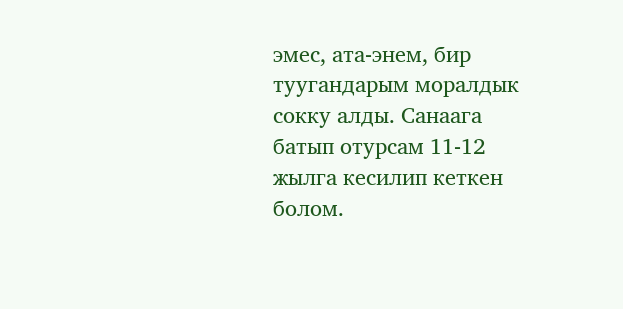эмес, ата-энем, бир туугандарым моралдык сокку алды. Санаага батып отурсам 11-12 жылга кесилип кеткен болом.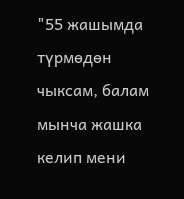"55 жашымда түрмөдөн чыксам, балам мынча жашка келип мени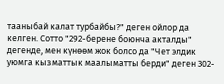тааныбай калат турбайбы?" деген ойлор да келген. Сотто "292-берене боюнча акталды" дегенде, мен күнөөм жок болсо да "Чет элдик уюмга кызматтык маалыматты берди" деген 302-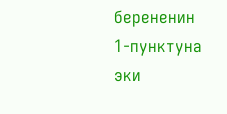берененин 1-пунктуна эки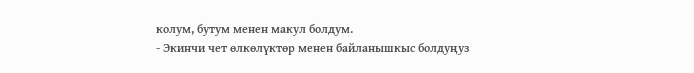колум, бутум менен макул болдум.
- Экинчи чет өлкөлүктөр менен байланышкыс болдуңуз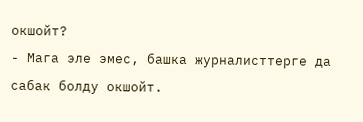окшойт?
- Мага эле эмес, башка журналисттерге да сабак болду окшойт.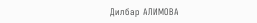Дилбар АЛИМОВА